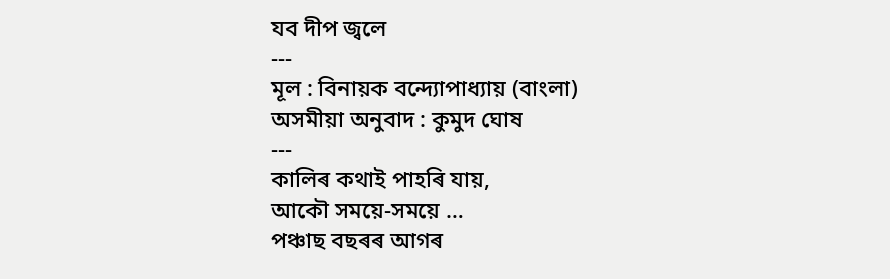যব দীপ জ্বলে
---
মূল : বিনায়ক বন্দ্যোপাধ্যায় (বাংলা)
অসমীয়া অনুবাদ : কুমুদ ঘোষ
---
কালিৰ কথাই পাহৰি যায়,
আকৌ সময়ে-সময়ে …
পঞ্চাছ বছৰৰ আগৰ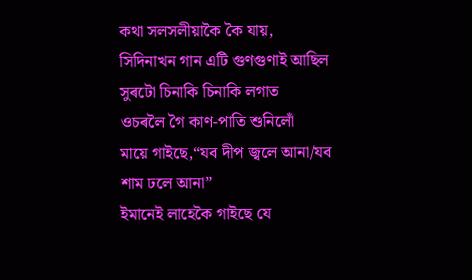কথা সলসলীয়াকৈ কৈ যায়,
সিদিনাখন গান এটি গুণগুণাই আছিল
সুৰটো চিনাকি চিনাকি লগাত
ওচৰলৈ গৈ কাণ-পাতি শুনিলোঁ
মায়ে গাইছে,“যব দীপ জ্বলে আনা/যব শাম ঢলে আনা”
ইমানেই লাহেকৈ গাইছে যে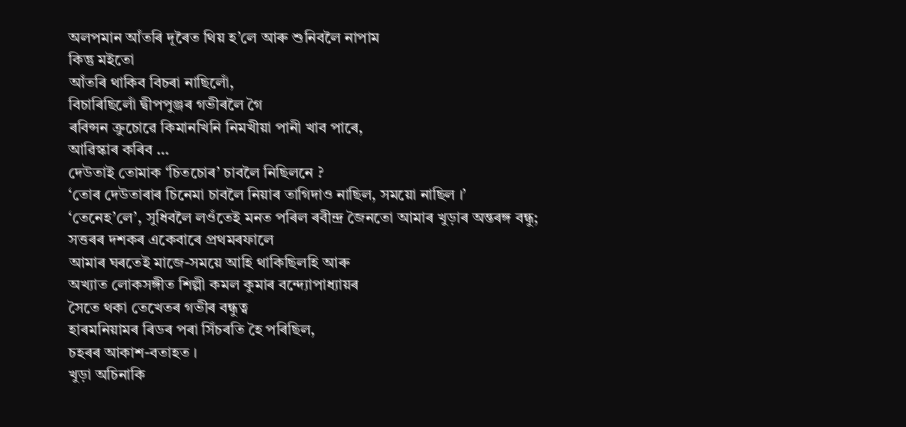অলপমান আঁতৰি দূৰৈত থিয় হ’লে আৰু শুনিবলৈ নাপাম
কিন্তু মইতো
আঁতৰি থাকিব বিচৰা নাছিলোঁ,
বিচাৰিছিলোঁ দ্বীপপুঞ্জৰ গভীৰলৈ গৈ
ৰবিন্সন ক্ৰুচোৱে কিমানখিনি নিমখীয়া পানী খাব পাৰে,
আৱিস্কাৰ কৰিব …
দেউতাই তোমাক ‘চিতচোৰ’ চাবলৈ নিছিলনে ?
‘তোৰ দেউতাৰাৰ চিনেমা চাবলৈ নিয়াৰ তাগিদাও নাছিল, সময়ো নাছিল ।’
‘তেনেহ’লে’, সুধিবলৈ লওঁতেই মনত পৰিল ৰবীন্দ্ৰ জৈনতো আমাৰ খুড়াৰ অন্তৰঙ্গ বন্ধু;
সত্তৰৰ দশকৰ একেবাৰে প্ৰথমৰফালে
আমাৰ ঘৰতেই মাজে-সময়ে আহি থাকিছিলহি আৰু
অখ্যাত লোকসঙ্গীত শিল্পী কমল কুমাৰ বন্দ্যোপাধ্যায়ৰ
সৈতে থকা তেখেতৰ গভীৰ বন্ধুত্ব
হাৰমনিয়ামৰ ৰিডৰ পৰা সিঁচৰতি হৈ পৰিছিল,
চহৰৰ আকাশ-বতাহত ।
খুড়া অচিনাকি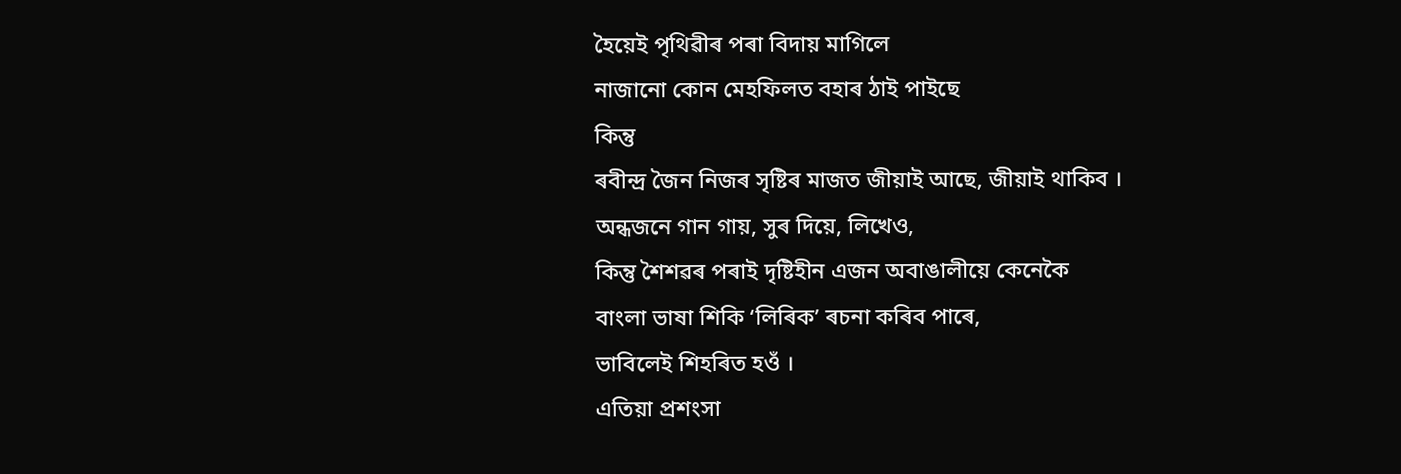হৈয়েই পৃথিৱীৰ পৰা বিদায় মাগিলে
নাজানো কোন মেহফিলত বহাৰ ঠাই পাইছে
কিন্তু
ৰবীন্দ্ৰ জৈন নিজৰ সৃষ্টিৰ মাজত জীয়াই আছে, জীয়াই থাকিব ।
অন্ধজনে গান গায়, সুৰ দিয়ে, লিখেও,
কিন্তু শৈশৱৰ পৰাই দৃষ্টিহীন এজন অবাঙালীয়ে কেনেকৈ
বাংলা ভাষা শিকি ‘লিৰিক’ ৰচনা কৰিব পাৰে,
ভাবিলেই শিহৰিত হওঁ ।
এতিয়া প্ৰশংসা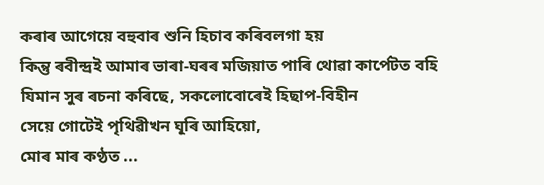কৰাৰ আগেয়ে বহুবাৰ শুনি হিচাব কৰিবলগা হয়
কিন্তু ৰবীন্দ্ৰই আমাৰ ভাৰা-ঘৰৰ মজিয়াত পাৰি থোৱা কাৰ্পেটত বহি
যিমান সুৰ ৰচনা কৰিছে, সকলোবোৰেই হিছাপ-বিহীন
সেয়ে গোটেই পৃথিৱীখন ঘূৰি আহিয়ো,
মোৰ মাৰ কণ্ঠত ...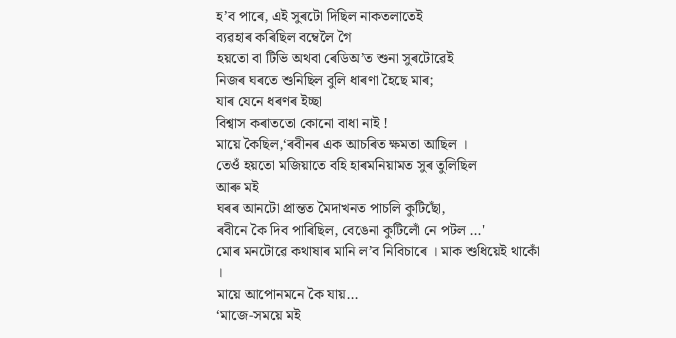হ’ব পাৰে, এই সুৰটো দিছিল নাকতলাতেই
ব্যৱহাৰ কৰিছিল বম্বেলৈ গৈ
হয়তো বা টিভি অথবা ৰেডিঅ’ত শুনা সুৰটোৱেই
নিজৰ ঘৰতে শুনিছিল বুলি ধাৰণা হৈছে মাৰ;
যাৰ যেনে ধৰণৰ ইচ্ছা
বিশ্বাস কৰাততো কোনো বাধা নাই !
মায়ে কৈছিল,‘ৰবীনৰ এক আচৰিত ক্ষমতা আছিল ।
তেওঁ হয়তো মজিয়াতে বহি হাৰমনিয়ামত সুৰ তুলিছিল
আৰু মই
ঘৰৰ আনটো প্ৰান্তত মৈদাখনত পাচলি কুটিছোঁ,
ৰবীনে কৈ দিব পাৰিছিল, বেঙেনা কুটিলোঁ নে পটল …'
মোৰ মনটোৱে কথাষাৰ মানি ল’ব নিবিচাৰে । মাক শুধিয়েই থাকোঁ ।
মায়ে আপোনমনে কৈ যায়...
‘মাজে-সময়ে মই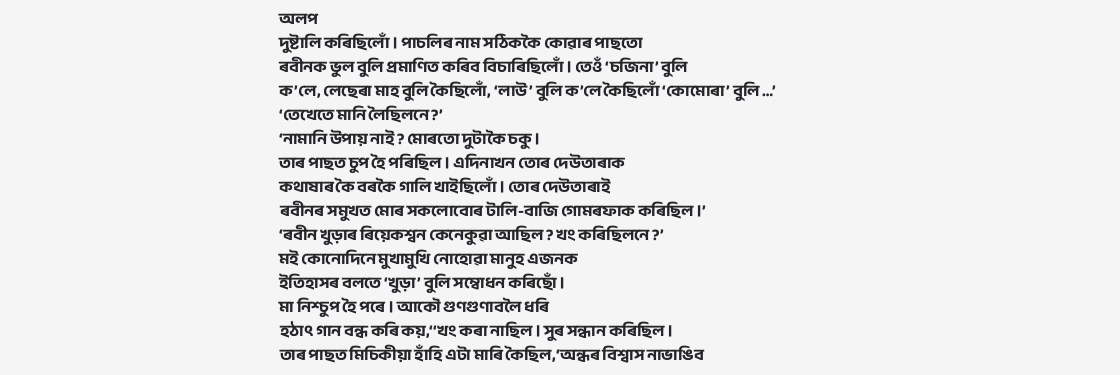অলপ
দুষ্টালি কৰিছিলোঁ । পাচলিৰ নাম সঠিককৈ কোৱাৰ পাছতো
ৰবীনক ভুল বুলি প্ৰমাণিত কৰিব বিচাৰিছিলোঁ । তেওঁ ‘চজিনা’ বুলি
ক’লে, লেছেৰা মাহ বুলি কৈছিলোঁ, ‘লাউ’ বুলি ক’লে কৈছিলোঁ ‘কোমোৰা’ বুলি …’
‘তেখেতে মানি লৈছিলনে ?’
‘নামানি উপায় নাই ? মোৰতো দুটাকৈ চকু ।
তাৰ পাছত চুপ হৈ পৰিছিল । এদিনাখন তোৰ দেউতাৰাক
কথাষাৰ কৈ বৰকৈ গালি খাইছিলোঁ । তোৰ দেউতাৰাই
ৰবীনৰ সমুখত মোৰ সকলোবোৰ টালি-বাজি গোমৰফাক কৰিছিল ।’
‘ৰবীন খুড়াৰ ৰিয়েকশ্বন কেনেকুৱা আছিল ? খং কৰিছিলনে ?’
মই কোনোদিনে মুখামুখি নোহোৱা মানুহ এজনক
ইতিহাসৰ বলতে ‘খুড়া’ বুলি সম্বোধন কৰিছোঁ ।
মা নিশ্চুপ হৈ পৰে । আকৌ গুণগুণাবলৈ ধৰি
হঠাৎ গান বন্ধ কৰি কয়,‘‘খং কৰা নাছিল । সুৰ সন্ধান কৰিছিল ।
তাৰ পাছত মিচিকীয়া হাঁহি এটা মাৰি কৈছিল,‘অন্ধৰ বিশ্বাস নাভাঙিব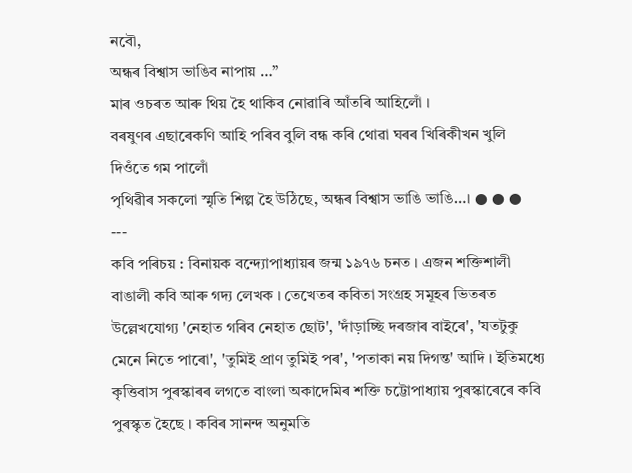নবৌ,
অন্ধৰ বিশ্বাস ভাঙিব নাপায় …”
মাৰ ওচৰত আৰু থিয় হৈ থাকিব নোৱাৰি আঁতৰি আহিলোঁ ।
বৰষুণৰ এছাৰেকণি আহি পৰিব বুলি বন্ধ কৰি থোৱা ঘৰৰ খিৰিকীখন খুলি দিওঁতে গম পালোঁ
পৃথিৱীৰ সকলো স্মৃতি শিল্প হৈ উঠিছে, অন্ধৰ বিশ্বাস ভাঙি ভাঙি…। ● ● ●
---
কবি পৰিচয় : বিনায়ক বন্দ্যোপাধ্যায়ৰ জন্ম ১৯৭৬ চনত । এজন শক্তিশালী বাঙালী কবি আৰু গদ্য লেখক । তেখেতৰ কবিতা সংগ্ৰহ সমূহৰ ভিতৰত উল্লেখযোগ্য 'নেহাত গৰিব নেহাত ছোট', 'দাঁড়াচ্ছি দৰজাৰ বাইৰে', 'যতটুকু মেনে নিতে পাৰো', 'তুমিই প্ৰাণ তুমিই পৰ', 'পতাকা নয় দিগন্ত' আদি । ইতিমধ্যে কৃত্তিবাস পুৰস্কাৰৰ লগতে বাংলা অকাদেমিৰ শক্তি চট্টোপাধ্যায় পুৰস্কাৰেৰে কবি পুৰস্কৃত হৈছে । কবিৰ সানন্দ অনুমতি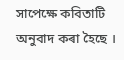সাপেক্ষে কবিতাটি অনুবাদ কৰা হৈছে ।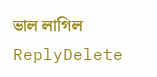ভাল লাগিল
ReplyDelete